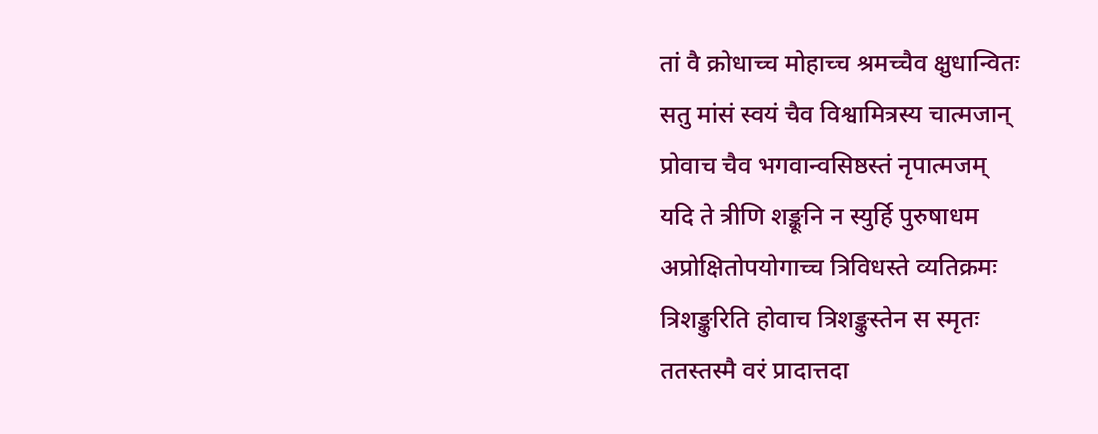तां वै क्रोधाच्च मोहाच्च श्रमच्चैव क्षुधान्वितः
सतु मांसं स्वयं चैव विश्वामित्रस्य चात्मजान्
प्रोवाच चैव भगवान्वसिष्ठस्तं नृपात्मजम्
यदि ते त्रीणि शङ्कूनि न स्युर्हि पुरुषाधम
अप्रोक्षितोपयोगाच्च त्रिविधस्ते व्यतिक्रमः
त्रिशङ्कुरिति होवाच त्रिशङ्कुस्तेन स स्मृतः
ततस्तस्मै वरं प्रादात्तदा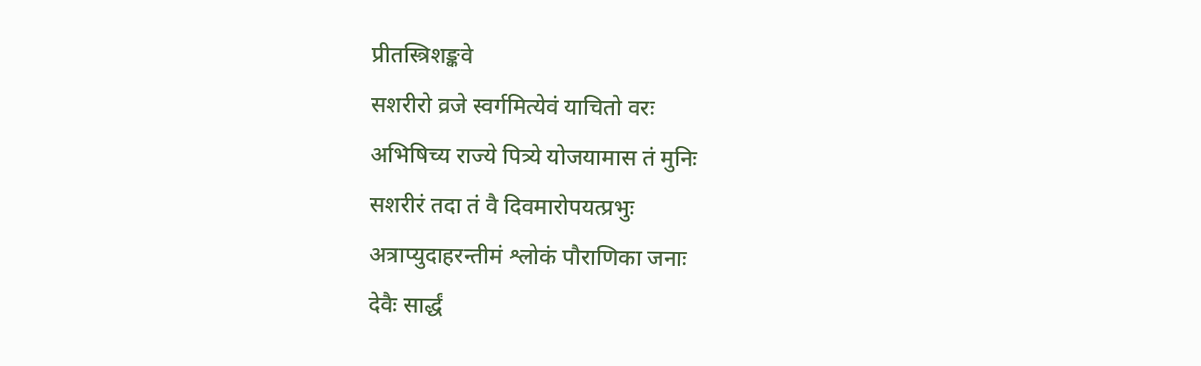प्रीतस्त्रिशङ्कवे
सशरीरो व्रजे स्वर्गमित्येवं याचितो वरः
अभिषिच्य राज्ये पित्र्ये योजयामास तं मुनिः
सशरीरं तदा तं वै दिवमारोपयत्प्रभुः
अत्राप्युदाहरन्तीमं श्लोकं पौराणिका जनाः
देवैः सार्द्धं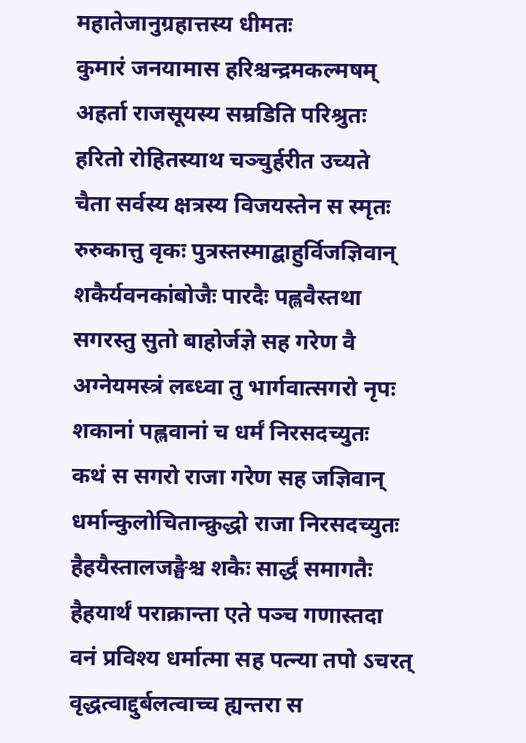महातेजानुग्रहात्तस्य धीमतः
कुमारं जनयामास हरिश्चन्द्रमकल्मषम्
अहर्ता राजसूयस्य सम्रडिति परिश्रुतः
हरितो रोहितस्याथ चञ्चुर्हरीत उच्यते
चैता सर्वस्य क्षत्रस्य विजयस्तेन स स्मृतः
रुरुकात्तु वृकः पुत्रस्तस्माद्बाहुर्विजज्ञिवान्
शकैर्यवनकांबोजैः पारदैः पह्लवैस्तथा
सगरस्तु सुतो बाहोर्जज्ञे सह गरेण वै
अग्नेयमस्त्रं लब्ध्वा तु भार्गवात्सगरो नृपः
शकानां पह्लवानां च धर्मं निरसदच्युतः
कथं स सगरो राजा गरेण सह जज्ञिवान्
धर्मान्कुलोचितान्क्रुद्धो राजा निरसदच्युतः
हैहयैस्तालजङ्घैश्च शकैः सार्द्धं समागतैः
हैहयार्थं पराक्रान्ता एते पञ्च गणास्तदा
वनं प्रविश्य धर्मात्मा सह पत्न्या तपो ऽचरत्
वृद्धत्वाद्दुर्बलत्वाच्च ह्यन्तरा स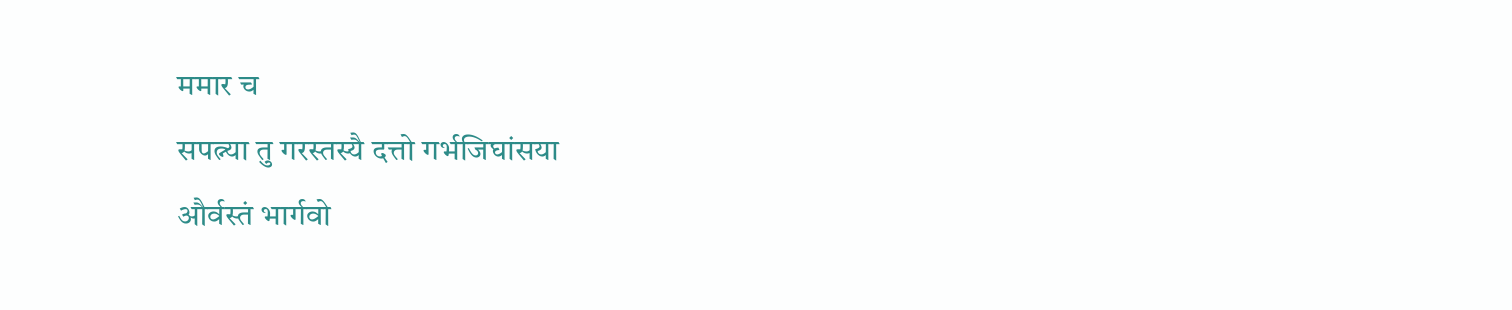ममार च
सपत्न्या तु गरस्तस्यै दत्तो गर्भजिघांसया
और्वस्तं भार्गवो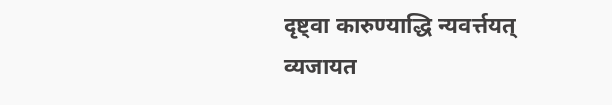दृष्ट्वा कारुण्याद्धि न्यवर्त्तयत्
व्यजायत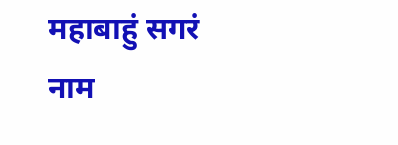महाबाहुं सगरं नाम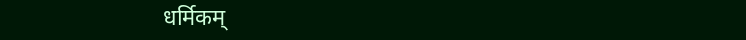धर्मिकम्